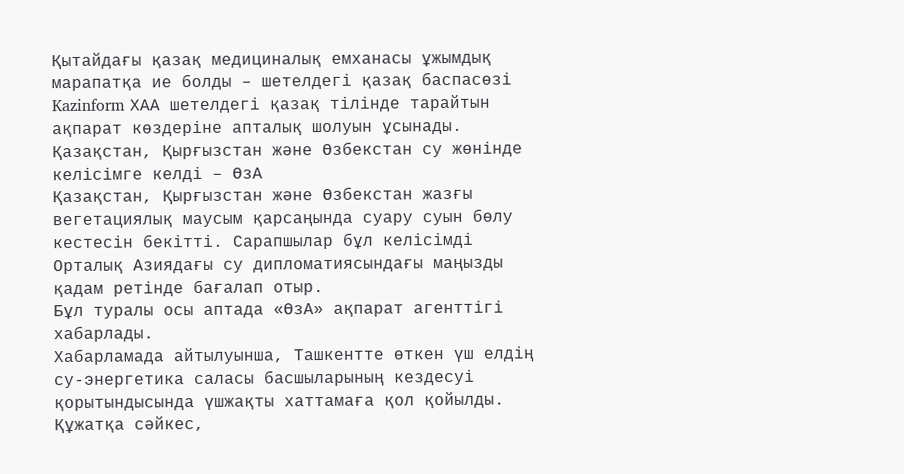Қытайдағы қазақ медициналық емханасы ұжымдық марапатқа ие болды – шетелдегі қазақ баспасөзі
Kazinform ХАА шетелдегі қазақ тілінде тарайтын ақпарат көздеріне апталық шолуын ұсынады.
Қазақстан, Қырғызстан және Өзбекстан су жөнінде келісімге келді – ӨзА
Қазақстан, Қырғызстан және Өзбекстан жазғы вегетациялық маусым қарсаңында суару суын бөлу кестесін бекітті. Сарапшылар бұл келісімді Орталық Азиядағы су дипломатиясындағы маңызды қадам ретінде бағалап отыр.
Бұл туралы осы аптада «ӨзА» ақпарат агенттігі хабарлады.
Хабарламада айтылуынша, Ташкентте өткен үш елдің су-энергетика саласы басшыларының кездесуі қорытындысында үшжақты хаттамаға қол қойылды. Құжатқа сәйкес,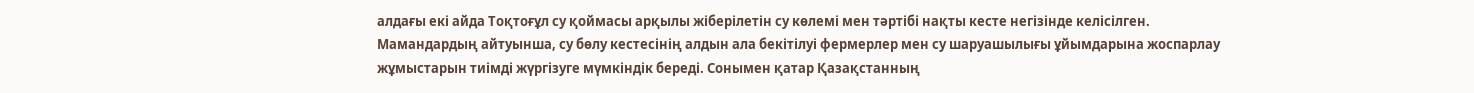алдағы екі айда Тоқтоғұл су қоймасы арқылы жіберілетін су көлемі мен тәртібі нақты кесте негізінде келісілген.
Мамандардың айтуынша, су бөлу кестесінің алдын ала бекітілуі фермерлер мен су шаруашылығы ұйымдарына жоспарлау жұмыстарын тиімді жүргізуге мүмкіндік береді. Сонымен қатар Қазақстанның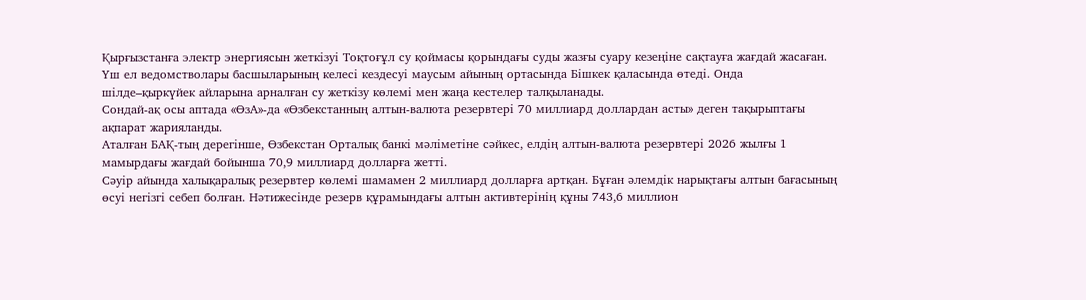Қырғызстанға электр энергиясын жеткізуі Тоқтоғұл су қоймасы қорындағы суды жазғы суару кезеңіне сақтауға жағдай жасаған.
Үш ел ведомстволары басшыларының келесі кездесуі маусым айының ортасында Бішкек қаласында өтеді. Онда шілде–қыркүйек айларына арналған су жеткізу көлемі мен жаңа кестелер талқыланады.
Сондай-ақ осы аптада «ӨзА»-да «Өзбекстанның алтын-валюта резервтері 70 миллиард доллардан асты» деген тақырыптағы ақпарат жарияланды.
Аталған БАҚ-тың дерегінше, Өзбекстан Орталық банкі мәліметіне сәйкес, елдің алтын-валюта резервтері 2026 жылғы 1 мамырдағы жағдай бойынша 70,9 миллиард долларға жетті.
Сәуір айында халықаралық резервтер көлемі шамамен 2 миллиард долларға артқан. Бұған әлемдік нарықтағы алтын бағасының өсуі негізгі себеп болған. Нәтижесінде резерв құрамындағы алтын активтерінің құны 743,6 миллион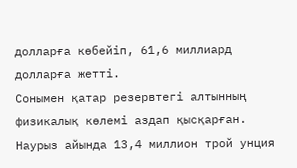долларға көбейіп, 61,6 миллиард долларға жетті.
Сонымен қатар резервтегі алтынның физикалық көлемі аздап қысқарған. Наурыз айында 13,4 миллион трой унция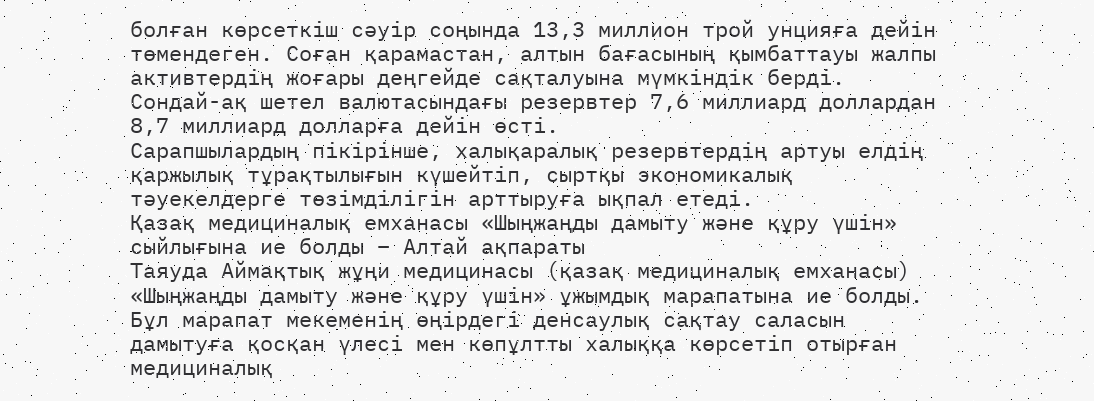болған көрсеткіш сәуір соңында 13,3 миллион трой унцияға дейін төмендеген. Соған қарамастан, алтын бағасының қымбаттауы жалпы активтердің жоғары деңгейде сақталуына мүмкіндік берді.
Сондай-ақ шетел валютасындағы резервтер 7,6 миллиард доллардан 8,7 миллиард долларға дейін өсті.
Сарапшылардың пікірінше, халықаралық резервтердің артуы елдің қаржылық тұрақтылығын күшейтіп, сыртқы экономикалық тәуекелдерге төзімділігін арттыруға ықпал етеді.
Қазақ медициналық емханасы «Шыңжаңды дамыту және құру үшін» сыйлығына ие болды – Алтай ақпараты
Таяуда Аймақтық жұңи медицинасы (қазақ медициналық емханасы) «Шыңжаңды дамыту және құру үшін» ұжымдық марапатына ие болды.
Бұл марапат мекеменің өңірдегі денсаулық сақтау саласын дамытуға қосқан үлесі мен көпұлтты халыққа көрсетіп отырған медициналық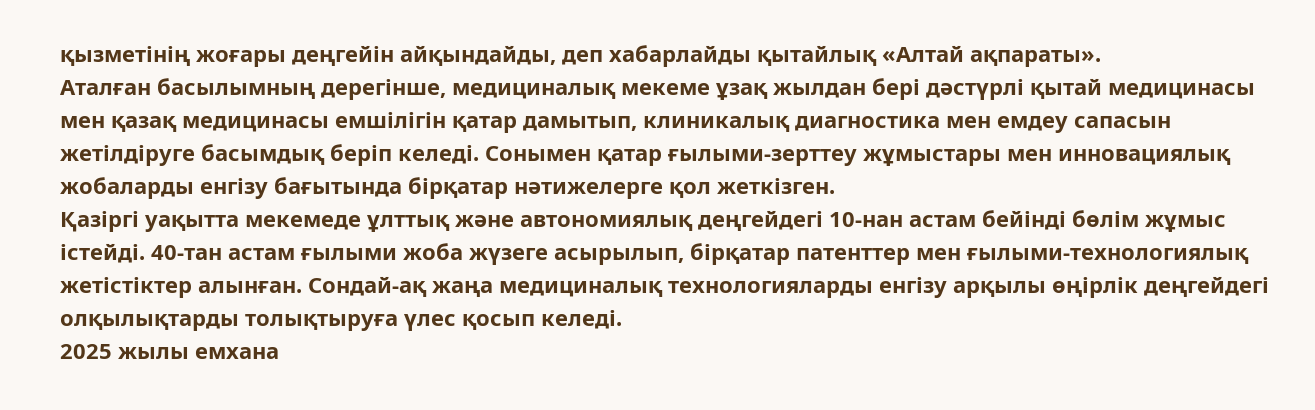қызметінің жоғары деңгейін айқындайды, деп хабарлайды қытайлық «Алтай ақпараты».
Аталған басылымның дерегінше, медициналық мекеме ұзақ жылдан бері дәстүрлі қытай медицинасы мен қазақ медицинасы емшілігін қатар дамытып, клиникалық диагностика мен емдеу сапасын жетілдіруге басымдық беріп келеді. Сонымен қатар ғылыми-зерттеу жұмыстары мен инновациялық жобаларды енгізу бағытында бірқатар нәтижелерге қол жеткізген.
Қазіргі уақытта мекемеде ұлттық және автономиялық деңгейдегі 10-нан астам бейінді бөлім жұмыс істейді. 40-тан астам ғылыми жоба жүзеге асырылып, бірқатар патенттер мен ғылыми-технологиялық жетістіктер алынған. Сондай-ақ жаңа медициналық технологияларды енгізу арқылы өңірлік деңгейдегі олқылықтарды толықтыруға үлес қосып келеді.
2025 жылы емхана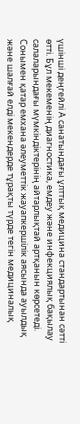үшінші деңгейлі А санатындағы ұлттық медицина стандартынан сәтті өтті. Бұл мекеменің диагностика, емдеу және инфекциялық бақылау салаларындағы мүмкіндіктерінің айтарлықтай артқанын көрсетеді.
Сонымен қатар емхана әлеуметтік жауапкершілік аясында ауылдық және шалғай елді мекендерде тұрақты түрде тегін медициналық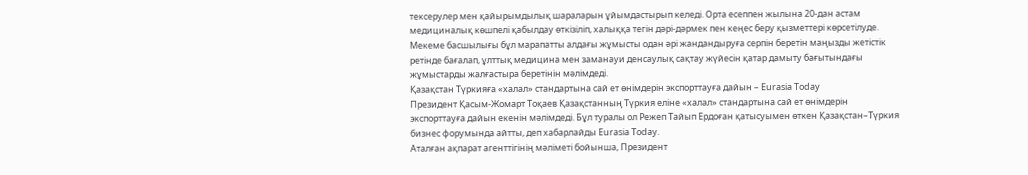тексерулер мен қайырымдылық шараларын ұйымдастырып келеді. Орта есеппен жылына 20-дан астам медициналық көшпелі қабылдау өткізіліп, халыққа тегін дәрі-дәрмек пен кеңес беру қызметтері көрсетілуде.
Мекеме басшылығы бұл марапатты алдағы жұмысты одан әрі жандандыруға серпін беретін маңызды жетістік ретінде бағалап, ұлттық медицина мен заманауи денсаулық сақтау жүйесін қатар дамыту бағытындағы жұмыстарды жалғастыра беретінін мәлімдеді.
Қазақстан Түркияға «халал» стандартына сай ет өнімдерін экспорттауға дайын – Eurasia Today
Президент Қасым-Жомарт Тоқаев Қазақстанның Түркия еліне «халал» стандартына сай ет өнімдерін экспорттауға дайын екенін мәлімдеді. Бұл туралы ол Режеп Тайып Ердоған қатысуымен өткен Қазақстан–Түркия бизнес форумында айтты, деп хабарлайды Eurasia Today.
Аталған ақпарат агенттігінің мәліметі бойынша, Президент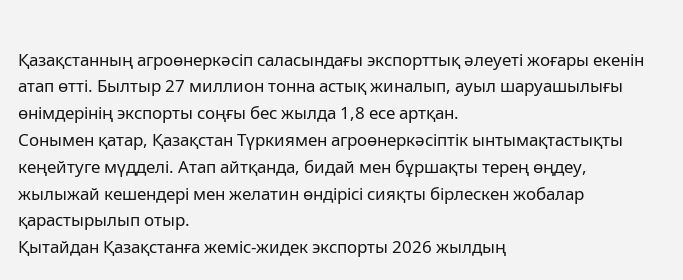Қазақстанның агроөнеркәсіп саласындағы экспорттық әлеуеті жоғары екенін атап өтті. Былтыр 27 миллион тонна астық жиналып, ауыл шаруашылығы өнімдерінің экспорты соңғы бес жылда 1,8 есе артқан.
Сонымен қатар, Қазақстан Түркиямен агроөнеркәсіптік ынтымақтастықты кеңейтуге мүдделі. Атап айтқанда, бидай мен бұршақты терең өңдеу, жылыжай кешендері мен желатин өндірісі сияқты бірлескен жобалар қарастырылып отыр.
Қытайдан Қазақстанға жеміс-жидек экспорты 2026 жылдың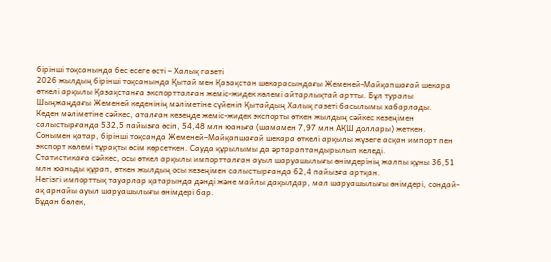бірінші тоқсанында бес есеге өсті – Халық газеті
2026 жылдың бірінші тоқсанында Қытай мен Қазақстан шекарасындағы Жеменей-Майқапшағай шекара өткелі арқылы Қазақстанға экспортталған жеміс-жидек көлемі айтарлықтай артты. Бұл туралы Шыңжаңдағы Жеменей кеденінің мәліметіне сүйеніп Қытайдың Халық газеті басылымы хабарлады.
Кеден мәліметіне сәйкес, аталған кезеңде жеміс-жидек экспорты өткен жылдың сәйкес кезеңімен салыстырғанда 532,5 пайызға өсіп, 54,48 млн юаньға (шамамен 7,97 млн АҚШ доллары) жеткен.
Сонымен қатар, бірінші тоқсанда Жеменей–Майқапшағай шекара өткелі арқылы жүзеге асқан импорт пен экспорт көлемі тұрақты өсім көрсеткен. Сауда құрылымы да әртараптандырылып келеді.
Статистикаға сәйкес, осы өткел арқылы импортталған ауыл шаруашылығы өнімдерінің жалпы құны 36,51 млн юаньды құрап, өткен жылдың осы кезеңімен салыстырғанда 62,4 пайызға артқан.
Негізгі импорттық тауарлар қатарында дәнді және майлы дақылдар, мал шаруашылығы өнімдері, сондай-ақ арнайы ауыл шаруашылығы өнімдері бар.
Бұдан бөлек,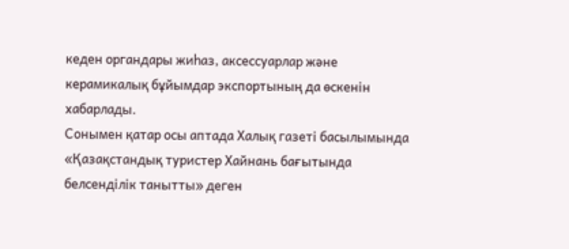кеден органдары жиһаз, аксессуарлар және керамикалық бұйымдар экспортының да өскенін хабарлады.
Сонымен қатар осы аптада Халық газеті басылымында «Қазақстандық туристер Хайнань бағытында белсенділік танытты» деген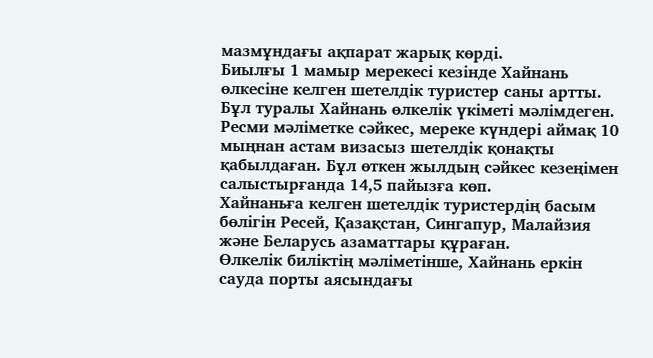мазмұндағы ақпарат жарық көрді.
Биылғы 1 мамыр мерекесі кезінде Хайнань өлкесіне келген шетелдік туристер саны артты. Бұл туралы Хайнань өлкелік үкіметі мәлімдеген.
Ресми мәліметке сәйкес, мереке күндері аймақ 10 мыңнан астам визасыз шетелдік қонақты қабылдаған. Бұл өткен жылдың сәйкес кезеңімен салыстырғанда 14,5 пайызға көп.
Хайнаньға келген шетелдік туристердің басым бөлігін Ресей, Қазақстан, Сингапур, Малайзия және Беларусь азаматтары құраған.
Өлкелік биліктің мәліметінше, Хайнань еркін сауда порты аясындағы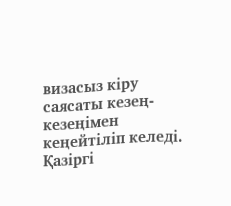визасыз кіру саясаты кезең-кезеңімен кеңейтіліп келеді. Қазіргі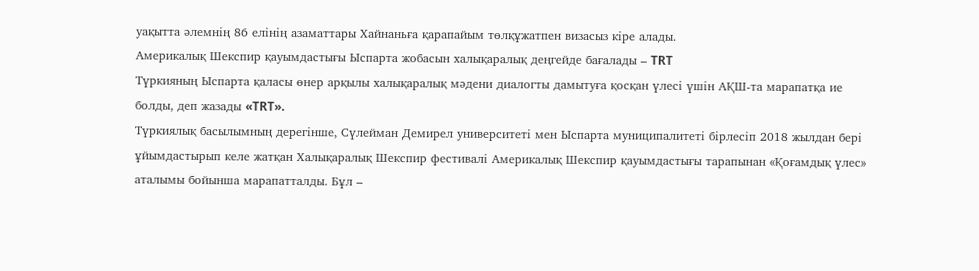уақытта әлемнің 86 елінің азаматтары Хайнаньға қарапайым төлқұжатпен визасыз кіре алады.
Америкалық Шекспир қауымдастығы Ыспарта жобасын халықаралық деңгейде бағалады – TRT
Түркияның Ыспарта қаласы өнер арқылы халықаралық мәдени диалогты дамытуға қосқан үлесі үшін АҚШ-та марапатқа ие болды, деп жазады «TRT».
Түркиялық басылымның дерегінше, Сүлейман Демирел университеті мен Ыспарта муниципалитеті бірлесіп 2018 жылдан бері ұйымдастырып келе жатқан Халықаралық Шекспир фестивалі Америкалық Шекспир қауымдастығы тарапынан «Қоғамдық үлес» аталымы бойынша марапатталды. Бұл –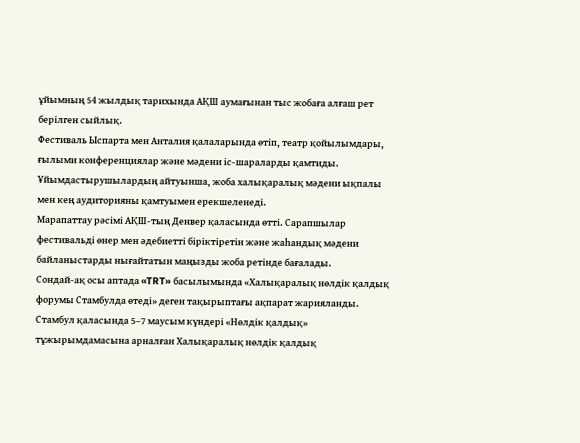ұйымның 54 жылдық тарихында АҚШ аумағынан тыс жобаға алғаш рет берілген сыйлық.
Фестиваль Ыспарта мен Анталия қалаларында өтіп, театр қойылымдары, ғылыми конференциялар және мәдени іс-шараларды қамтиды. Ұйымдастырушылардың айтуынша, жоба халықаралық мәдени ықпалы мен кең аудиторияны қамтуымен ерекшеленеді.
Марапаттау рәсімі АҚШ-тың Денвер қаласында өтті. Сарапшылар фестивальді өнер мен әдебиетті біріктіретін және жаһандық мәдени байланыстарды нығайтатын маңызды жоба ретінде бағалады.
Сондай-ақ осы аптада «TRT» басылымында «Халықаралық нөлдік қалдық форумы Стамбулда өтеді» деген тақырыптағы ақпарат жарияланды.
Стамбул қаласында 5–7 маусым күндері «Нөлдік қалдық» тұжырымдамасына арналған Халықаралық нөлдік қалдық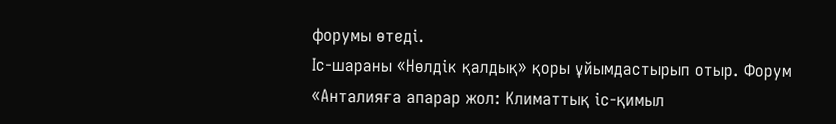форумы өтеді.
Іс-шараны «Нөлдік қалдық» қоры ұйымдастырып отыр. Форум «Анталияға апарар жол: Климаттық іс-қимыл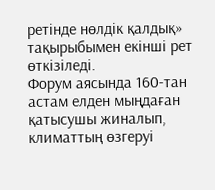ретінде нөлдік қалдық» тақырыбымен екінші рет өткізіледі.
Форум аясында 160-тан астам елден мыңдаған қатысушы жиналып, климаттың өзгеруі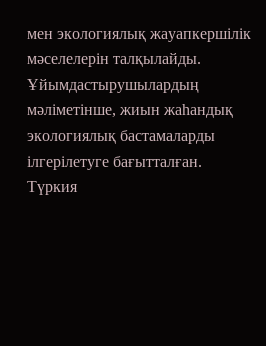мен экологиялық жауапкершілік мәселелерін талқылайды. Ұйымдастырушылардың мәліметінше, жиын жаһандық экологиялық бастамаларды ілгерілетуге бағытталған.
Түркия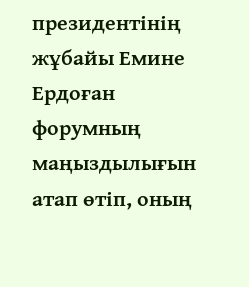президентінің жұбайы Емине Ердоған форумның маңыздылығын атап өтіп, оның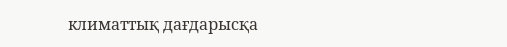климаттық дағдарысқа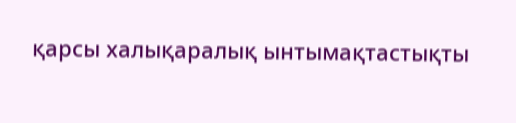қарсы халықаралық ынтымақтастықты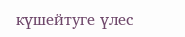күшейтуге үлес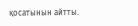қосатынын айтты.